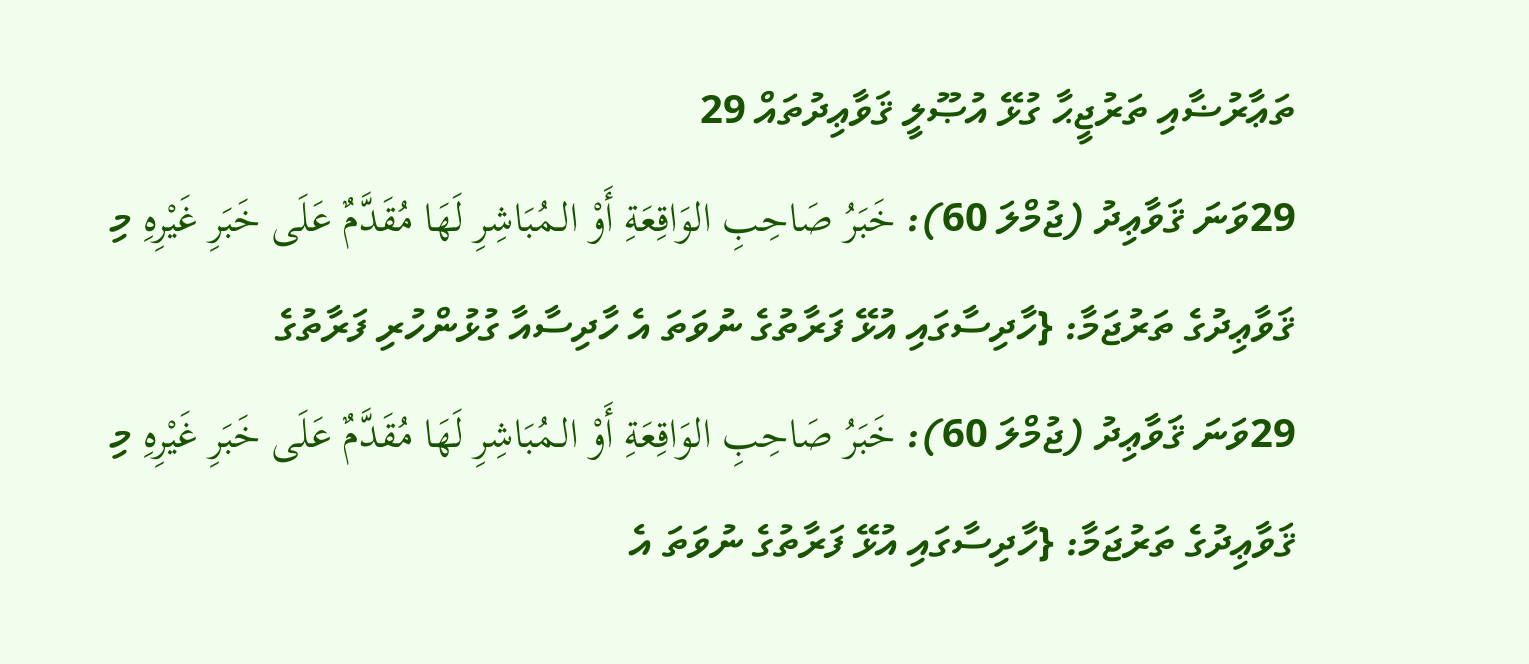ތަޢާރުޟާއި ތަރުޖީޙާ ގުޅޭ އުޞޫލީ ޤަވާޢިދުތައް 29
29ވަނަ ޤަވާޢިދު (ޖުމްލަ 60): خَبَرُ صَاحِبِ الوَاقِعَةِ أَوْ الـمُبَاشِرِ لَهَا مُقَدَّمٌ عَلَى خَبَرِ غَيْرِهِ މި ޤަވާޢިދުގެ ތަރުޖަމާ: {ހާދިސާގައި އުޅޭ ފަރާތުގެ ނުވަތަ އެ ހާދިސާއާ ގުޅުންހުރި ފަރާތުގެ
29ވަނަ ޤަވާޢިދު (ޖުމްލަ 60): خَبَرُ صَاحِبِ الوَاقِعَةِ أَوْ الـمُبَاشِرِ لَهَا مُقَدَّمٌ عَلَى خَبَرِ غَيْرِهِ މި ޤަވާޢިދުގެ ތަރުޖަމާ: {ހާދިސާގައި އުޅޭ ފަރާތުގެ ނުވަތަ އެ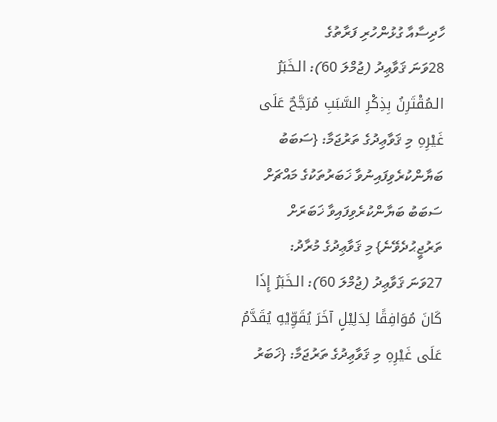ހާދިސާއާ ގުޅުންހުރި ފަރާތުގެ
28ވަނަ ޤަވާޢިދު (ޖުމްލަ 60): الـخَبَرُ الـمُقْتَرِنُ بِذِكْرِ السَّبَبِ مُرَجَّحٌ عَلَى غَيْرِهِ މި ޤަވާޢިދުގެ ތަރުޖަމާ: {ސަބަބު ބަޔާންކުރެވިފައިނުވާ ޚަބަރުތަކުގެ މައްޗަށް ސަބަބު ބަޔާންކުރެވިފައިވާ ޚަބަރަށް ތަރުޖީޙުދެވޭނެ} މި ޤަވާޢިދުގެ މުރާދު:
27ވަނަ ޤަވާޢިދު (ޖުމްލަ 60): الـخَبَرُ إِذَا كَانَ مُوَافِقًا لِدَلِيْلٍ آخَرَ يُقَوِّيْهِ يُقَدَّمُ عَلَى غَيْرِهِ މި ޤަވާޢިދުގެ ތަރުޖަމާ: {ޚަބަރު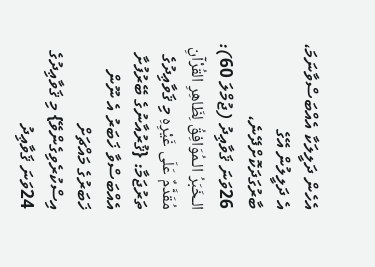އެހެން ދަލީލަކާ އެއްބަސްވާނަމަ، އެ ދަލީލުން އޭގެ ބާރުގަދަކޮށްދޭނެ،
26ވަނަ ޤަވާޢިދު (ޖުމްލަ 60): الـخَبَرُ الـمُوَافِقُ لِظَاهِرِ القُرْآنِ مُقَدَّمٌ عَلَى غَيْرِهِ މި ޤަވާޢިދުގެ ތަރުޖަމާ: {ޤުރުއާނުގެ ބޭރުފުށާ އެއްބަސްވާ ޚަބަރު އެ ނޫން ޚަބަރުގެ މައްޗަށް އިސްކުރެވިގެންވޭ} މި ޤަވާޢިދުގެ
24ވަނަ ޤަވާޢިދު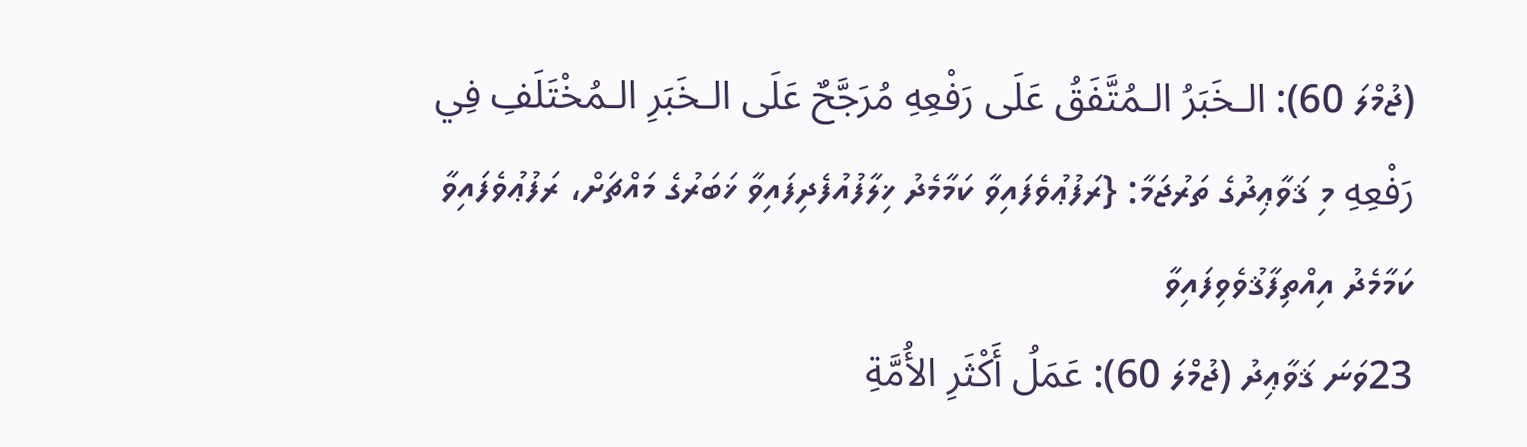(ޖުމްލަ 60): الـخَبَرُ الـمُتَّفَقُ عَلَى رَفْعِهِ مُرَجَّحٌ عَلَى الـخَبَرِ الـمُخْتَلَفِ فِي رَفْعِهِ މި ޤަވާޢިދުގެ ތަރުޖަމާ: {ރަފުޢުވެފައިވާ ކަމާމެދު ޚިލާފުއުފެދިފައިވާ ޚަބަރުގެ މައްޗަށް، ރަފުޢުވެފައިވާ ކަމާމެދު އިއްތިފާޤުވެވިފައިވާ
23ވަނަ ޤަވާޢިދު (ޖުމްލަ 60): عَمَلُ أَكْثَرِ الأُمَّةِ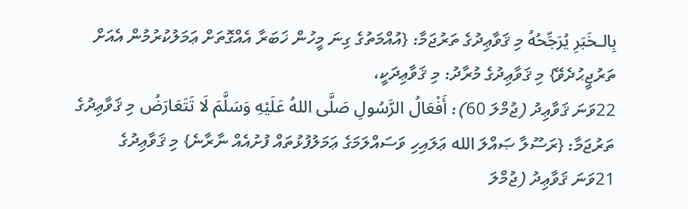بِالـخَبَرِ يُرَجِّحُهُ މި ޤަވާޢިދުގެ ތަރުޖަމާ: {އުއްމަތުގެ ގިނަ މީހުން ޚަބަރާ އެއްގޮތަށް ޢަމަލުކުރުމުން އެއަށް ތަރުޖީޙުދެވޭ} މި ޤަވާޢިދުގެ މުރާދު: މި ޤަވާޢިދަކީ،
22ވަނަ ޤަވާޢިދު (ޖުމްލަ 60): أَفْعَالُ الرَّسُولِ صَلَّى اللهُ عَلَيْهِ وَسَلَّمَ لَا تَتَعَارَضُ މި ޤަވާޢިދުގެ ތަރުޖަމާ: {ރަސޫލާ ޞައްލަ الله ޢަލައިހި ވަސައްލަމަގެ ޢަމަލުފުޅުތައް ފުށުއެއް ނާރާނެ} މި ޤަވާޢިދުގެ
21ވަނަ ޤަވާޢިދު (ޖުމްލަ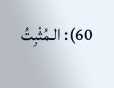60): الـمُثْبِتُ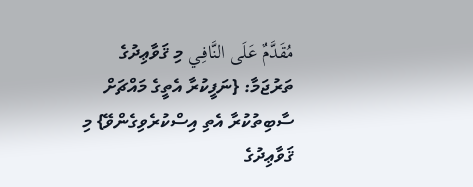مُقَدَّمٌ عَلَى النَّافِـي މި ޤަވާޢިދުގެ ތަރުޖަމާ: {ނަފީކުރާ އެތީގެ މައްޗަށް ސާބިތުކުރާ އެތި އިސްކުރެވިގެންވޭ} މި ޤަވާޢިދުގެ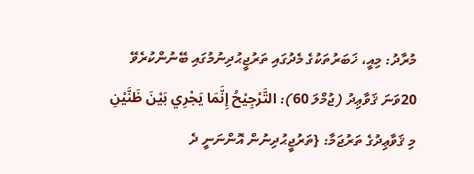މުރާދު: މިއީ، ޚަބަރުތަކުގެ މެދުގައި ތަރުޖީޙުދިނުމުގައި ބޭނުންކުރެވޭ
20ވަނަ ޤަވާޢިދު (ޖުމްލަ 60): التَّرْجِيْحُ إِنَّمَا يَجْرِي بَيْنَ ظَنَّيْنِ މި ޤަވާޢިދުގެ ތަރުޖަމާ: {ތަރުޖީޙުދިނުން އޮންނަނީ ދެ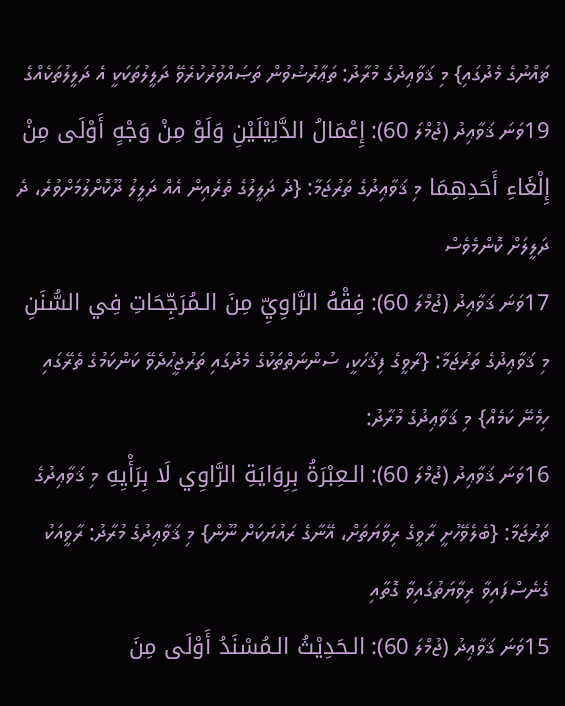ޡައްނުގެ މެދުގައި} މި ޤަވާޢިދުގެ މުރާދު: ތަޢާރުޟުވުން ތަޞައްވުރުކުރެވޭ ދަލީލުތަކަކީ އެ ދަލީލުތަކެއްގެ
19ވަނަ ޤަވާޢިދު (ޖުމްލަ 60): إِعْمَالُ الدَّلِيْلَيْنِ وَلَوْ مِنْ وَجْهٍ أَوْلَى مِنْ إِلْغَاءِ أَحَدِهِمَا މި ޤަވާޢިދުގެ ތަރުޖަމާ: {ދެ ދަލީލުގެ ތެރެއިން އެއް ދަލީލު ދޫކޮށްލުމަށްވުރެ، ދެ ދަލީލަށް ކޮންމެވެސް
17ވަނަ ޤަވާޢިދު (ޖުމްލަ 60): فِقْهُ الرَّاوِيِّ مِنَ الـمُرَجِّحَاتِ فِي السُّنَنِ މި ޤަވާޢިދުގެ ތަރުޖަމާ: {ރާވީގެ ފިޤުހަކީ، ސުންނަތްތަކުގެ މެދުގައި ތަރުޖީޙުދެވޭ ކަންކަމުގެ ތެރޭގައި ހިމެނޭ ކަމެއް} މި ޤަވާޢިދުގެ މުރާދު:
16ވަނަ ޤަވާޢިދު (ޖުމްލަ 60): الـعِبْرَةُ بِرِوَايَةِ الرَّاوِي لَا بِرَأْيِهِ މި ޤަވާޢިދުގެ ތަރުޖަމާ: {ބެލެވޭހުށީ ރާވީގެ ރިވާޔަތަށް، އޭނާގެ ރައުޔަކަށް ނޫން} މި ޤަވާޢިދުގެ މުރާދު: ރާވީއަކު ގެނެސްފައިވާ ރިވާޔަތުގައިވާ ގޮތާއި
15ވަނަ ޤަވާޢިދު (ޖުމްލަ 60): الـحَدِيْثُ الـمُسْنَدُ أَوْلَى مِنَ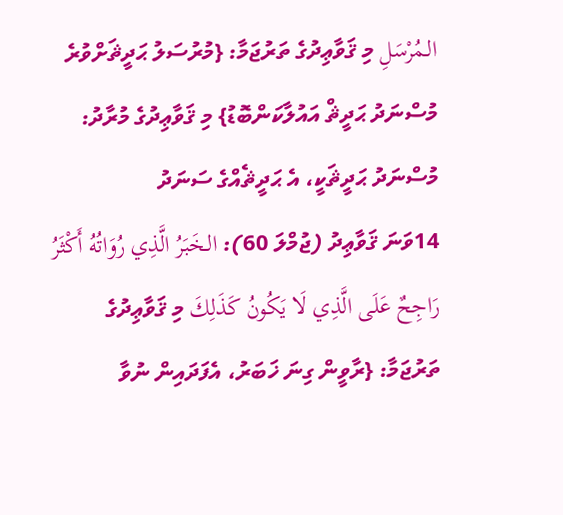الـمُرْسَلِ މި ޤަވާޢިދުގެ ތަރުޖަމާ: {މުރުސަލު ޙަދީޘަށްވުރެ މުސްނަދު ޙަދީޘް އައުލާކަންބޮޑު} މި ޤަވާޢިދުގެ މުރާދު: މުސްނަދު ޙަދީޘަކީ، އެ ޙަދީޘެއްގެ ސަނަދު
14ވަނަ ޤަވާޢިދު (ޖުމްލަ 60): الـخَبَرُ الَّذِي رُوَاتُهُ أَكْثَرُ رَاجِحٌ عَلَى الَّذِي لَا يَكُونُ كَذَلِكَ މި ޤަވާޢިދުގެ ތަރުޖަމާ: {ރާވީން ގިނަ ޚަބަރު، އެފަދައިން ނުވާ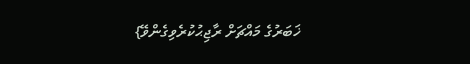ޚަބަރުގެ މައްޗަށް ރާޖިޙުކުރެވިގެންވޭ}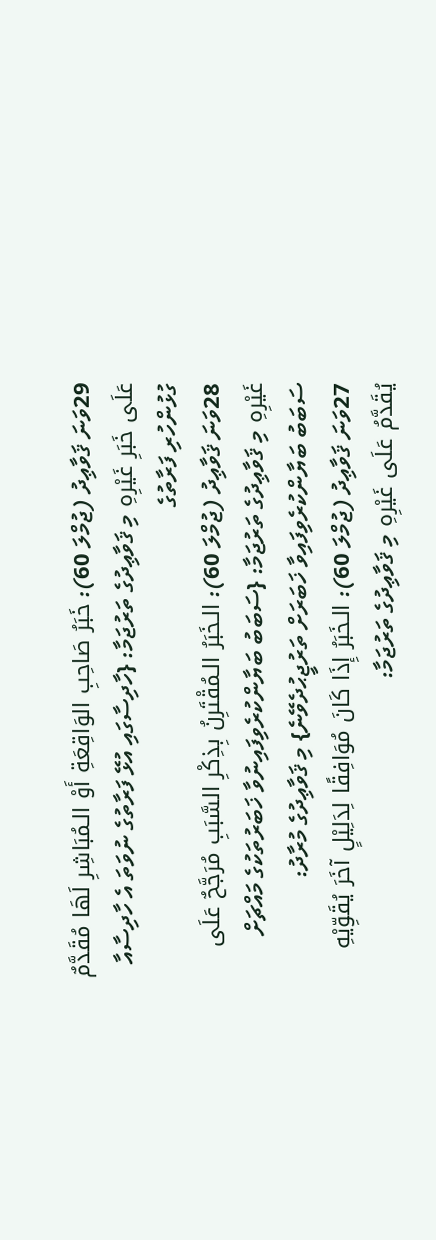29ވަނަ ޤަވާޢިދު (ޖުމްލަ 60): خَبَرُ صَاحِبِ الوَاقِعَةِ أَوْ الـمُبَاشِرِ لَهَا مُقَدَّمٌ عَلَى خَبَرِ غَيْرِهِ މި ޤަވާޢިދުގެ ތަރުޖަމާ: {ހާދިސާގައި އުޅޭ ފަރާތުގެ ނުވަތަ އެ ހާދިސާއާ ގުޅުންހުރި ފަރާތުގެ
28ވަނަ ޤަވާޢިދު (ޖުމްލަ 60): الـخَبَرُ الـمُقْتَرِنُ بِذِكْرِ السَّبَبِ مُرَجَّحٌ عَلَى غَيْرِهِ މި ޤަވާޢިދުގެ ތަރުޖަމާ: {ސަބަބު ބަޔާންކުރެވިފައިނުވާ ޚަބަރުތަކުގެ މައްޗަށް ސަބަބު ބަޔާންކުރެވިފައިވާ ޚަބަރަށް ތަރުޖީޙުދެވޭނެ} މި ޤަވާޢިދުގެ މުރާދު:
27ވަނަ ޤަވާޢިދު (ޖުމްލަ 60): الـخَبَرُ إِذَا كَانَ مُوَافِقًا لِدَلِيْلٍ آخَرَ يُقَوِّيْهِ يُقَدَّمُ عَلَى غَيْرِهِ މި ޤަވާޢިދުގެ ތަރުޖަމާ: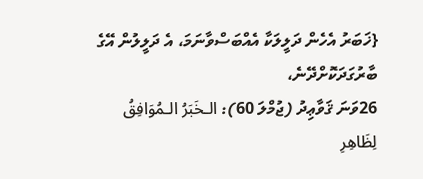{ޚަބަރު އެހެން ދަލީލަކާ އެއްބަސްވާނަމަ، އެ ދަލީލުން އޭގެ ބާރުގަދަކޮށްދޭނެ،
26ވަނަ ޤަވާޢިދު (ޖުމްލަ 60): الـخَبَرُ الـمُوَافِقُ لِظَاهِرِ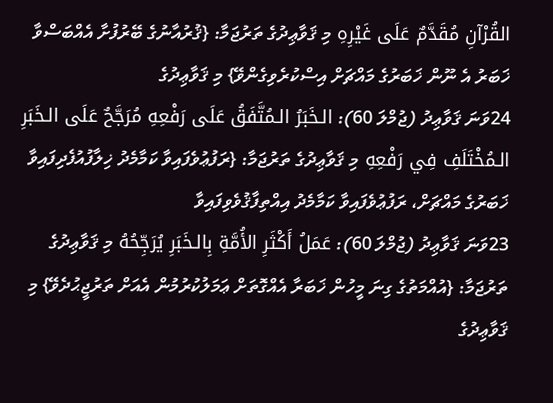القُرْآنِ مُقَدَّمٌ عَلَى غَيْرِهِ މި ޤަވާޢިދުގެ ތަރުޖަމާ: {ޤުރުއާނުގެ ބޭރުފުށާ އެއްބަސްވާ ޚަބަރު އެ ނޫން ޚަބަރުގެ މައްޗަށް އިސްކުރެވިގެންވޭ} މި ޤަވާޢިދުގެ
24ވަނަ ޤަވާޢިދު (ޖުމްލަ 60): الـخَبَرُ الـمُتَّفَقُ عَلَى رَفْعِهِ مُرَجَّحٌ عَلَى الـخَبَرِ الـمُخْتَلَفِ فِي رَفْعِهِ މި ޤަވާޢިދުގެ ތަރުޖަމާ: {ރަފުޢުވެފައިވާ ކަމާމެދު ޚިލާފުއުފެދިފައިވާ ޚަބަރުގެ މައްޗަށް، ރަފުޢުވެފައިވާ ކަމާމެދު އިއްތިފާޤުވެވިފައިވާ
23ވަނަ ޤަވާޢިދު (ޖުމްލަ 60): عَمَلُ أَكْثَرِ الأُمَّةِ بِالـخَبَرِ يُرَجِّحُهُ މި ޤަވާޢިދުގެ ތަރުޖަމާ: {އުއްމަތުގެ ގިނަ މީހުން ޚަބަރާ އެއްގޮތަށް ޢަމަލުކުރުމުން އެއަށް ތަރުޖީޙުދެވޭ} މި ޤަވާޢިދުގެ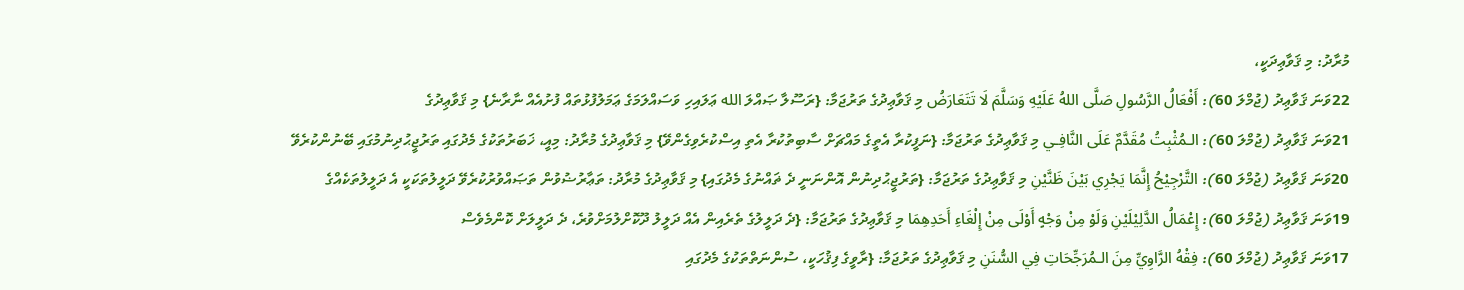މުރާދު: މި ޤަވާޢިދަކީ،
22ވަނަ ޤަވާޢިދު (ޖުމްލަ 60): أَفْعَالُ الرَّسُولِ صَلَّى اللهُ عَلَيْهِ وَسَلَّمَ لَا تَتَعَارَضُ މި ޤަވާޢިދުގެ ތަރުޖަމާ: {ރަސޫލާ ޞައްލަ الله ޢަލައިހި ވަސައްލަމަގެ ޢަމަލުފުޅުތައް ފުށުއެއް ނާރާނެ} މި ޤަވާޢިދުގެ
21ވަނަ ޤަވާޢިދު (ޖުމްލަ 60): الـمُثْبِتُ مُقَدَّمٌ عَلَى النَّافِـي މި ޤަވާޢިދުގެ ތަރުޖަމާ: {ނަފީކުރާ އެތީގެ މައްޗަށް ސާބިތުކުރާ އެތި އިސްކުރެވިގެންވޭ} މި ޤަވާޢިދުގެ މުރާދު: މިއީ، ޚަބަރުތަކުގެ މެދުގައި ތަރުޖީޙުދިނުމުގައި ބޭނުންކުރެވޭ
20ވަނަ ޤަވާޢިދު (ޖުމްލަ 60): التَّرْجِيْحُ إِنَّمَا يَجْرِي بَيْنَ ظَنَّيْنِ މި ޤަވާޢިދުގެ ތަރުޖަމާ: {ތަރުޖީޙުދިނުން އޮންނަނީ ދެ ޡައްނުގެ މެދުގައި} މި ޤަވާޢިދުގެ މުރާދު: ތަޢާރުޟުވުން ތަޞައްވުރުކުރެވޭ ދަލީލުތަކަކީ އެ ދަލީލުތަކެއްގެ
19ވަނަ ޤަވާޢިދު (ޖުމްލަ 60): إِعْمَالُ الدَّلِيْلَيْنِ وَلَوْ مِنْ وَجْهٍ أَوْلَى مِنْ إِلْغَاءِ أَحَدِهِمَا މި ޤަވާޢިދުގެ ތަރުޖަމާ: {ދެ ދަލީލުގެ ތެރެއިން އެއް ދަލީލު ދޫކޮށްލުމަށްވުރެ، ދެ ދަލީލަށް ކޮންމެވެސް
17ވަނަ ޤަވާޢިދު (ޖުމްލަ 60): فِقْهُ الرَّاوِيِّ مِنَ الـمُرَجِّحَاتِ فِي السُّنَنِ މި ޤަވާޢިދުގެ ތަރުޖަމާ: {ރާވީގެ ފިޤުހަކީ، ސުންނަތްތަކުގެ މެދުގައި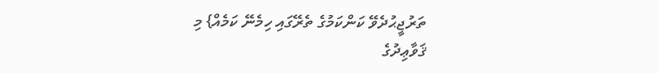ތަރުޖީޙުދެވޭ ކަންކަމުގެ ތެރޭގައި ހިމެނޭ ކަމެއް} މި ޤަވާޢިދުގެ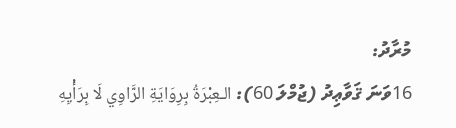މުރާދު:
16ވަނަ ޤަވާޢިދު (ޖުމްލަ 60): الـعِبْرَةُ بِرِوَايَةِ الرَّاوِي لَا بِرَأْيِهِ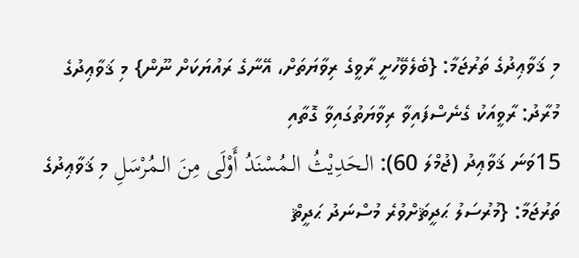މި ޤަވާޢިދުގެ ތަރުޖަމާ: {ބެލެވޭހުށީ ރާވީގެ ރިވާޔަތަށް، އޭނާގެ ރައުޔަކަށް ނޫން} މި ޤަވާޢިދުގެ މުރާދު: ރާވީއަކު ގެނެސްފައިވާ ރިވާޔަތުގައިވާ ގޮތާއި
15ވަނަ ޤަވާޢިދު (ޖުމްލަ 60): الـحَدِيْثُ الـمُسْنَدُ أَوْلَى مِنَ الـمُرْسَلِ މި ޤަވާޢިދުގެ ތަރުޖަމާ: {މުރުސަލު ޙަދީޘަށްވުރެ މުސްނަދު ޙަދީޘް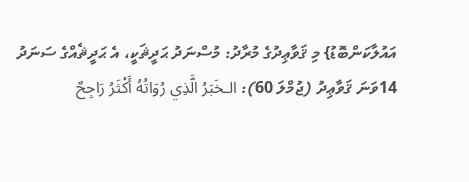އައުލާކަންބޮޑު} މި ޤަވާޢިދުގެ މުރާދު: މުސްނަދު ޙަދީޘަކީ، އެ ޙަދީޘެއްގެ ސަނަދު
14ވަނަ ޤަވާޢިދު (ޖުމްލަ 60): الـخَبَرُ الَّذِي رُوَاتُهُ أَكْثَرُ رَاجِحٌ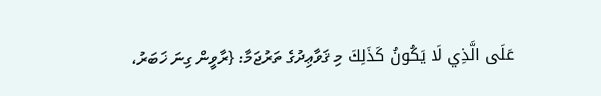عَلَى الَّذِي لَا يَكُونُ كَذَلِكَ މި ޤަވާޢިދުގެ ތަރުޖަމާ: {ރާވީން ގިނަ ޚަބަރު،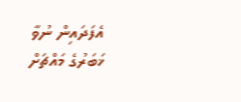އެފަދައިން ނުވާ ޚަބަރުގެ މައްޗަށް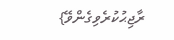ރާޖިޙުކުރެވިގެންވޭ}